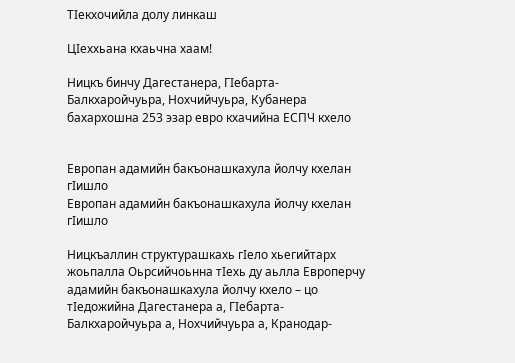ТIекхочийла долу линкаш

ЦIеххьана кхаьчна хаам!

Ницкъ бинчу Дагестанера, ГIебарта-Балкхаройчуьра, Нохчийчуьра, Кубанера бахархошна 253 эзар евро кхачийна ЕСПЧ кхело


Европан адамийн бакъонашкахула йолчу кхелан гIишло
Европан адамийн бакъонашкахула йолчу кхелан гIишло

Ницкъаллин структурашкахь гIело хьегийтарх жоьпалла Оьрсийчоьнна тIехь ду аьлла Европерчу адамийн бакъонашкахула йолчу кхело – цо тIедожийна Дагестанера а, ГIебарта-Балкхаройчуьра а, Нохчийчуьра а, Кранодар-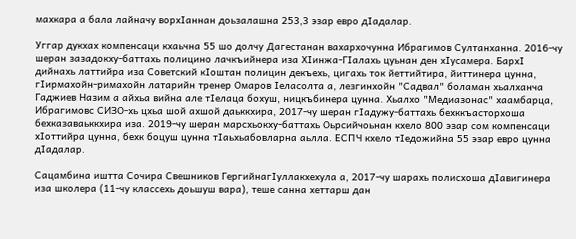махкара а бала лайначу ворхIаннан доьзалашна 253,3 эзар евро дIадалар.

Уггар дукхах компенсаци кхаьчна 55 шо долчу Дагестанан вахархочунна Ибрагимов Султанханна. 2016-чу шеран зазадокху-баттахь полицино лачкъийнера иза ХIинжа-ГIалахь цуьнан ден хIусамера. БархI дийнахь латтийра иза Советский кIоштан полицин декъехь, цигахь ток йеттийтира, йиттинера цунна, гIирмахойн-римахойн латарийн тренер Омаров Iеласолта а, лезгинхойн "Садвал" боламан хьалханча Гаджиев Назим а айхьа вийна але тIелаца бохуш, ницкъбинера цунна. Хьалхо "Медиазонас" хаамбарца, Ибрагимовс СИЗО-хь цхьа шой ахшой даьккхира, 2017-чу шеран гIадужу-баттахь бехккъасторхоша бехказаваьккхира иза. 2019-чу шеран марсхьокху-баттахь Оьрсийчоьнан кхело 800 эзар сом компенсаци хIоттийра цунна, бехк боцуш цунна тIаьхьабовларна аьлла. ЕСПЧ кхело тIедожийна 55 эзар евро цунна дIадалар.

Сацамбина иштта Сочира Свешников ГергийнагIуллакхехула а, 2017-чу шарахь полисхоша дIавигинера иза школера (11-чу классехь доьшуш вара), теше санна хеттарш дан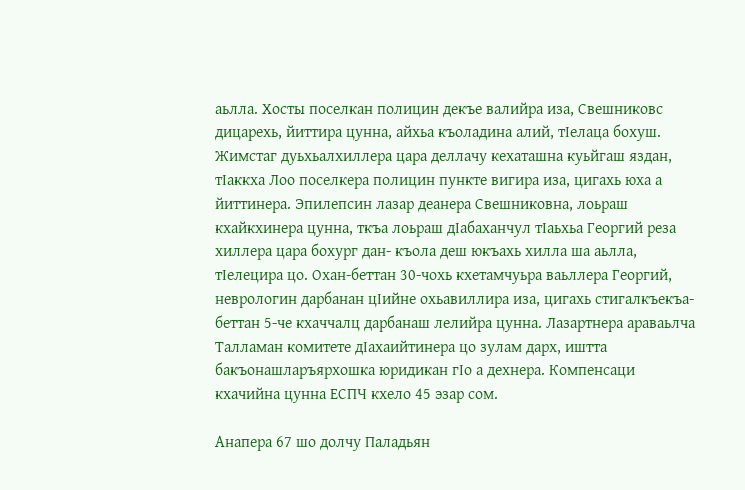аьлла. Хосты поселкан полицин декъе валийра иза, Свешниковс дицарехь, йиттира цунна, айхьа къоладина алий, тIелаца бохуш. Жимстаг дуьхьалхиллера цара деллачу кехаташна куьйгаш яздан, тIаккха Лоо поселкера полицин пункте вигира иза, цигахь юха а йиттинера. Эпилепсин лазар деанера Свешниковна, лоьраш кхайкхинера цунна, ткъа лоьраш дIабаханчул тIаьхьа Георгий реза хиллера цара бохург дан- къола деш юкъахь хилла ша аьлла, тIелецира цо. Охан-беттан 30-чохь кхетамчуьра ваьллера Георгий, неврологин дарбанан цIийне охьавиллира иза, цигахь стигалкъекъа-беттан 5-че кхаччалц дарбанаш лелийра цунна. Лазартнера араваьлча Талламан комитете дIахаийтинера цо зулам дарх, иштта бакъонашларъярхошка юридикан гIо а дехнера. Компенсаци кхачийна цунна ЕСПЧ кхело 45 эзар сом.

Анапера 67 шо долчу Паладьян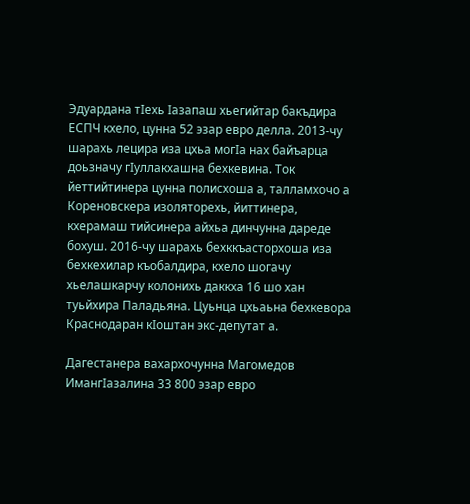Эдуардана тIехь Iазапаш хьегийтар бакъдира ЕСПЧ кхело, цунна 52 эзар евро делла. 2013-чу шарахь лецира иза цхьа могIа нах байъарца доьзначу гIуллакхашна бехкевина. Ток йеттийтинера цунна полисхоша а, талламхочо а Кореновскера изоляторехь, йиттинера, кхерамаш тийсинера айхьа динчунна дареде бохуш. 2016-чу шарахь бехккъасторхоша иза бехкехилар къобалдира, кхело шогачу хьелашкарчу колонихь даккха 16 шо хан туьйхира Паладьяна. Цуьнца цхьаьна бехкевора Краснодаран кIоштан экс-депутат а.

Дагестанера вахархочунна Магомедов ИмангIазалина 33 800 эзар евро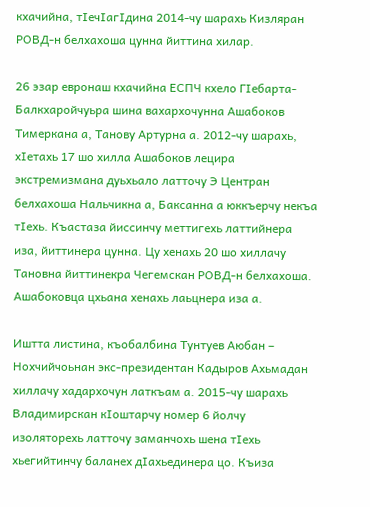кхачийна, тIечIагIдина 2014-чу шарахь Кизляран РОВД-н белхахоша цунна йиттина хилар.

26 эзар евронаш кхачийна ЕСПЧ кхело ГIебарта-Балкхаройчуьра шина вахархочунна Ашабоков Тимеркана а, Танову Артурна а. 2012-чу шарахь, хIетахь 17 шо хилла Ашабоков лецира экстремизмана дуьхьало латточу Э Центран белхахоша Нальчикна а, Баксанна а юккъерчу некъа тIехь. Къастаза йиссинчу меттигехь латтийнера иза, йиттинера цунна. Цу хенахь 20 шо хиллачу Тановна йиттинекра Чегемскан РОВД-н белхахоша. Ашабоковца цхьана хенахь лаьцнера иза а.

Иштта листина, къобалбина Тунтуев Аюбан – Нохчийчоьнан экс-президентан Кадыров Ахьмадан хиллачу хадархочун латкъам а. 2015-чу шарахь Владимирскан кIоштарчу номер 6 йолчу изоляторехь латточу заманчохь шена тIехь хьегийтинчу баланех дIахьединера цо. Къиза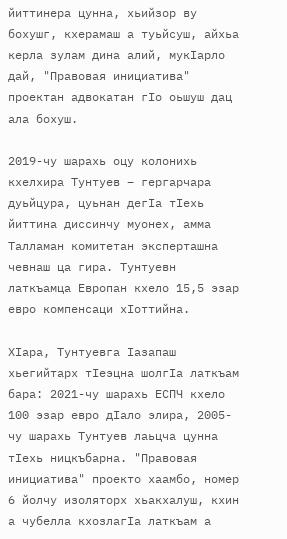йиттинера цунна, хьийзор ву бохушг, кхерамаш а туьйсуш, айхьа керла зулам дина алий, мукIарло дай, "Правовая инициатива" проектан адвокатан гIо оьшуш дац ала бохуш.

2019-чу шарахь оцу колонихь кхелхира Тунтуев – гергарчара дуьйцура, цуьнан дегIа тIехь йиттина диссинчу муонех, амма Талламан комитетан эксперташна чевнаш ца гира. Тунтуевн латкъамца Европан кхело 15,5 эзар евро компенсаци хIоттийна.

ХIара, Тунтуевга Iазапаш хьегийтарх тIеэцна шолгIа латкъам бара: 2021-чу шарахь ЕСПЧ кхело 100 эзар евро дIало элира, 2005-чу шарахь Тунтуев лаьцча цунна тIехь ницкъбарна. "Правовая инициатива" проекто хаамбо, номер 6 йолчу изоляторх хьакхалуш, кхин а чубелла кхозлагIа латкъам а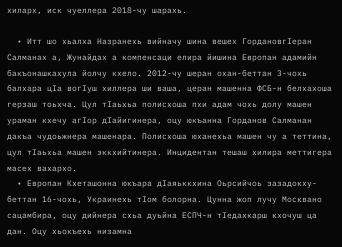хиларх, иск чуеллера 2018-чу шарахь.

  • Итт шо хьалха Назранехь вийначу шина вешех ГордановгIеран Салманах а, Жунайдах а компенсаци елира йишина Европан адамийн бакъонашкахула йолчу кхело. 2012-чу шеран охан-беттан 3-чохь балхара цIа вогIуш хиллера ши ваша, церан машенна ФСБ-н белхахоша герзаш тоьхча. Цул тIаьхьа полисхоша пхи адам чохь долу машен ураман кхечу агIор дIайигинера, оцу юкъанна Горданов Салманан дакъа чудоьжнера машенара. Полисхоша юханехьа машен чу а теттина, цул тIаьхьа машен эккхийтинера. Инцидентан тешаш хилира меттигера масех вахархо.
  • Европан Кхеташонна юкъара дIаяьккхина Оьрсийчоь зазадокху-беттан 16-чохь, Украинехь тIом болорна. Цунна жоп лучу Москвано сацамбира, оцу дийнера схьа дуьйна ЕСПЧ-н тIедахкарш кхочуш ца дан. Оцу хьокъехь низамна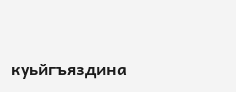куьйгъяздина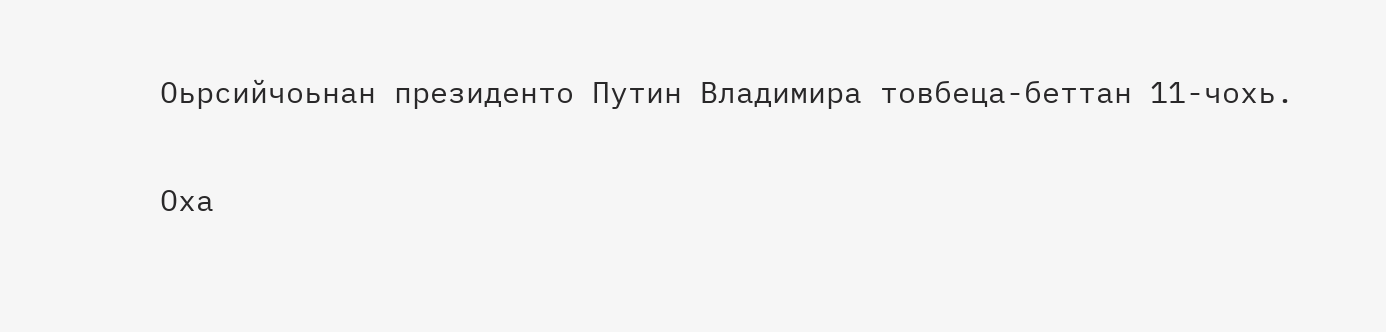Оьрсийчоьнан президенто Путин Владимира товбеца-беттан 11-чохь.

Оха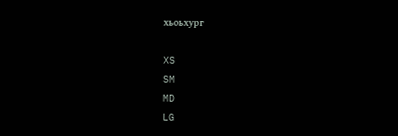хьоьхург

XS
SM
MD
LG